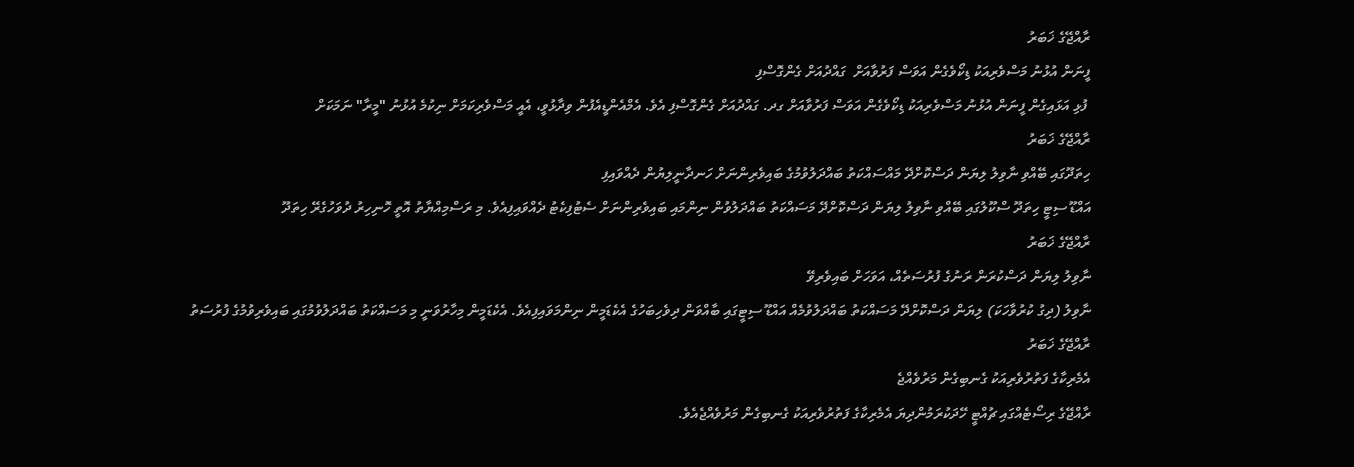ރާއްޖޭގެ ޚަބަރު
ފީނަން އުޅުނު މަސްވެރިއަކު ޑިކޯވެގެން އަވަސް ފަރުވާއަށް  ގައްދުއަށް ގެންގޮސްފި
 ފުޅި އަޅައިގެން ފީނަން އުޅުނު މަސްވެރިއަކު ޑިކޯވެގެން އަވަސް ފަރުވާއަށް ގދ. ގައްދުއަށް ގެންގޮސްފި އެވެ. އެމްއެންޑީއެފުން ވިދާޅުވީ، އެއީ މަސްވެރިކަމަށް ނިކުމެ އުޅުނު "މީރާ" ނަމަކަށް
ރާއްޖޭގެ ޚަބަރު
ހިތަދޫގައި ބޭއްވި ނާވިލު ލިޔަން ދަސްކޮށްދޭ މައްސައްކަތު ބައްދަލުވުމުގެ ބައިވެރިންނަށް ހަނދާނީލިޔުން ދެއްވައިފި
އައްޑޫ ސިޓީ ހިތަދޫ ސްކޫލުގައި ބޭއްވި ނާވިލު ލިޔަން ދަސްކޮށްދޭ މަސައްކަތު ބައްދަލުވުން ނިންމައި ބައިވެރިންނަށް ސެޓުފިކެޓު ދެއްވައިފިއެވެ. މި ރަސްމިއްޔާތު އޮތީ ހޮނިހިރު ދުވަހުގެރޭ ހިތަދޫ
ރާއްޖޭގެ ޚަބަރު
ނާވިލު ލިޔަން ދަސްކުރަން ރަނުގެ ފުރުސަތެއް، އަވަހަށް ބައިވެރިވޭ
ނާވިލު (ދިގު ކުރުވާހަކަ) ލިޔަން ދަސްކޮށްދޭ މަސައްކަތު ބައްދަލުވުމެއް އައްޑޫ ސިޓީގައި ބާއްވަން ދިވެހިބަހުގެ އެކެޑަމީން ނިންމަވައިފިއެވެ. އެކެޑަމީން މިހާރުވަނީ މި މަސައްކަތު ބައްދަލުވުމުގައި ބައިވެރިވުމުގެ ފުރުސަތު
ރާއްޖޭގެ ޚަބަރު
އެމެރިކާގެ ފަތުރުވެރިއަކު ގެނބިގެން މަރުވެއްޖެ
ރާއްޖޭގެ ރިސޯޓެއްގައި ޗުއްޓީ ހޭދަކުރަމުންދިޔަ އެމެރިކާގެ ފަތުރުވެރިއަކު ގެނބިގެން މަރުވެއްޖެއެވެ.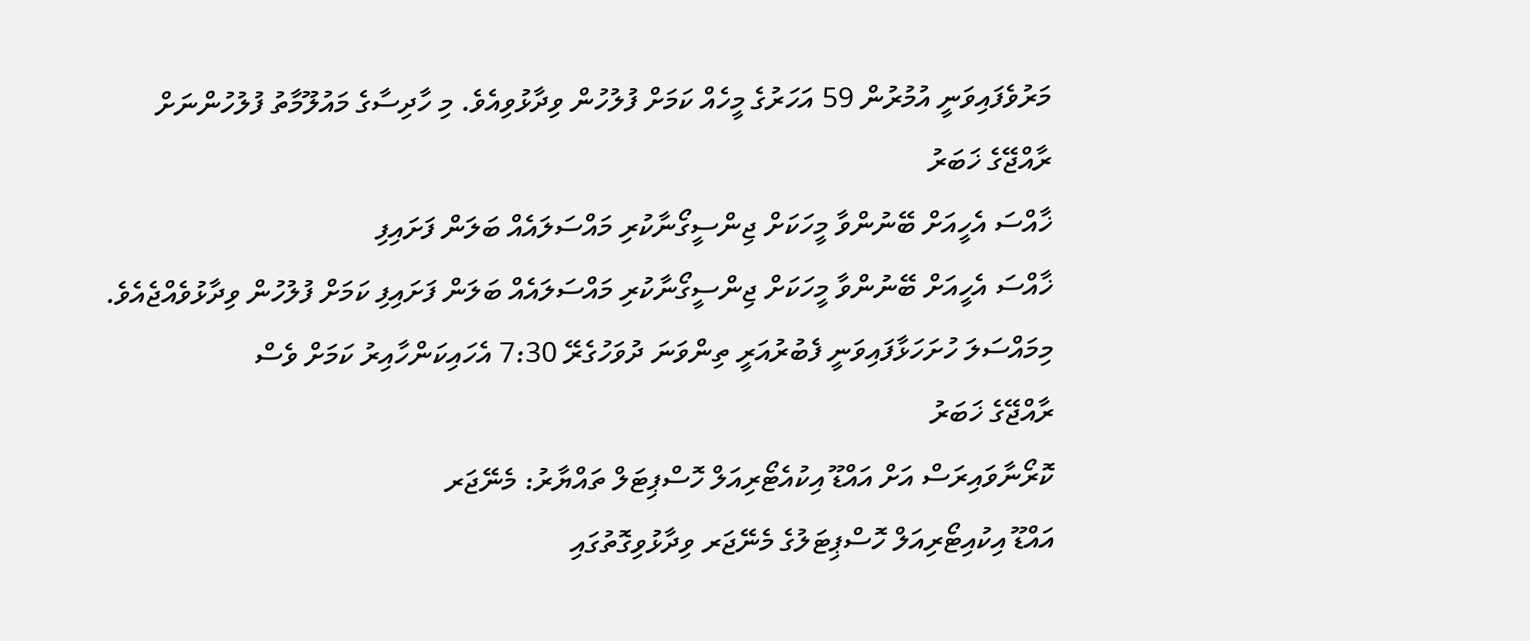މަރުވެފައިވަނީ އުމުރުން 59 އަހަރުގެ މީހެއް ކަމަށް ފުލުހުން ވިދާޅުވިއެވެ. މި ހާދިސާގެ މައުލޫމާތު ފުލުހުންނަށް
ރާއްޖޭގެ ޚަބަރު
ޚާއްސަ އެހީއަށް ބޭނުންވާ މީހަކަށް ޖިންސީގޯނާކުރި މައްސަލައެއް ބަލަން ފަށައިފި
ޚާއްސަ އެހީއަށް ބޭނުންވާ މީހަކަށް ޖިންސީގޯނާކުރި މައްސަލައެއް ބަލަން ފަށައިފި ކަމަށް ފުލުހުން ވިދާޅުވެއްޖެއެވެ. މިމައްސަލަ ހުށަހަޅާފައިވަނީ ފެބުރުއަރީ ތިންވަނަ ދުވަހުގެރޭ 7:30 އެހައިކަންހާއިރު ކަމަށް ވެސް
ރާއްޖޭގެ ޚަބަރު
ކޮރޯނާވައިރަސް އަށް އައްޑޫ އިކުއެޓޯރިއަލް ހޮސްޕިޓަލް ތައްޔާރު: މެނޭޖަރ
އައްޑޫ އިކުއިޓޯރިއަލް ހޮސްޕިޓަލުގެ މެނޭޖަރ ވިދާޅުވިގޮތުގައި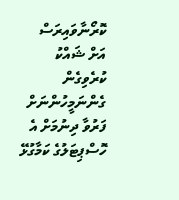ކޮރޯނާވައިރަސް އަށް ޝައްކު ކުރެވިގެން ގެންނަމީހުންނަށް ފަރުވާ ދިނުމަށް އެ ހޮސްޕިޓަލުގެ ކަމާގުޅޭ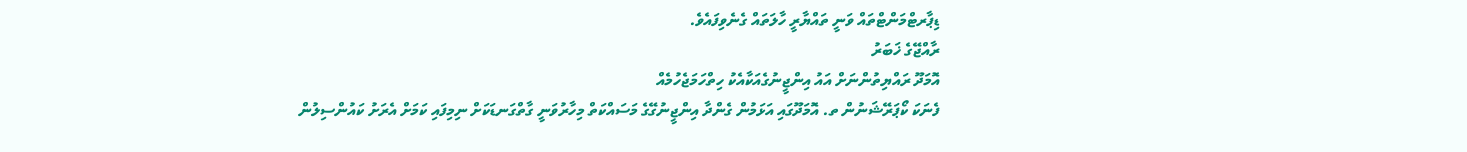ޑިޕާރޓްމަންޓްތައް ވަނީ ތައްޔާރީ ހާލަތައް ގެނެވިފައެވެ.
ރާއްޖޭގެ ޚަބަރު
އޮމަދޫ ރައްޔިތުންނަށް އައު އިންޖީނުގެއަކާއެކު ހިތްހަމަޖެހުމެއް
ފެނަކަ ކޯޕަރޭޝަނުން ތ. އޮމަދޫގައި އަޅަމުން ގެންދާ އިންޖީނުގޭގެ މަސައްކަތް މިހާރުވަނީ ގާތްގަނޑަކަށް ނިމިފައި ކަމަށް އެރަށު ކައުންސިލުން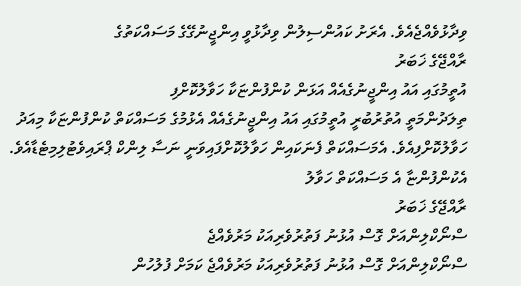ވިދާޅުވެއްޖެއެވެ. އެރަށު ކައުންސިލުން ވިދާޅުވީ އިންޖީނުގޭގެ މަސައްކަތުގެ
ރާއްޖޭގެ ޚަބަރު
އުތީމުގައި އައު އިންޖީނުގެއެއް އަޅަން ކުންފުންޏަކާ ހަވާލުކޮށްފި
ތިލަދުންމަތީ އުތުރުބުރީ އުތީމުގައި އައު އިންޖީނުގެއެއް އެޅުމުގެ މަސައްކަތް ކުންފުންޏަކާ މިއަދު ހަވާލުކޮށްފިއެވެ. އެމަސައްކަތް ފެނަކައިން ހަވާލުކޮށްފައިވަނީ ނަސާ ލިންކް ޕްރައިވެޓުލިމިޓެޑާއެވެ. އެކުންފުންޏާ އެ މަސައްކަތް ހަވާލު
ރާއްޖޭގެ ޚަބަރު
ސްނޯކްލިންއަށް ގޮސް އުޅުނު ފަތުރުވެރިއަކު މަރުވެއްޖެ
ސްނޯކްލިންއަށް ގޮސް އުޅުނު ފަތުރުވެރިއަކު މަރުވެއްޖެ ކަމަށް ފުލުހުން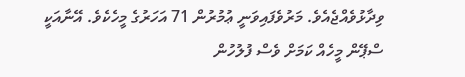ވިދާޅުވެއްޖެއެވެ. މަރުވެފައިވަނީ ޢުމުރުން 71 އަހަރުގެ މީހެކެވެ. އޭނާއަކީ ސްޕޭން މީހެއް ކަމަށް ވެސް ފުލުހުން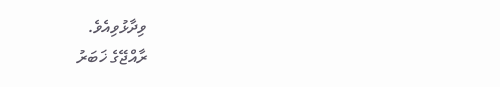ވިދާޅުވިއެވެ.
ރާއްޖޭގެ ޚަބަރު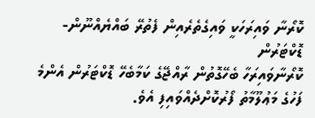ކޮރޯނާ ވައިރަހަކީ ވައިގެތެރެއިން ފެތުރޭ ބައްޔެއްނޫން- ޑޮކްޓަރުން
ކޮރޯނާވައިރަހާ ބެހޭގޮތުން ރާއްޖޭގެ ކަމާބެހޭ ޑޮކްޓަރުން އެންމެ ފަހުގެ މަޢުލޫމާތު ފޯރުކޮށްދެއްވައިފި އެވެ.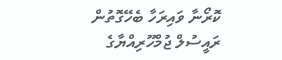ކޮރޯނާ ވައިރަހާ ބެހޭގޮތުން ރައީސުލް ޖުމްހޫރިއްޔާގެ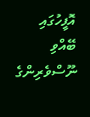އޮފީހުގައި ބޭއްވި ނޫސްވެރިންގެ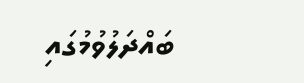ބައްދަލުވުމުގައި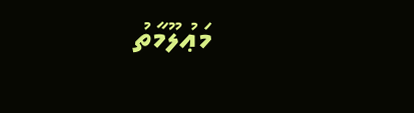މަޢުލޫމާތު